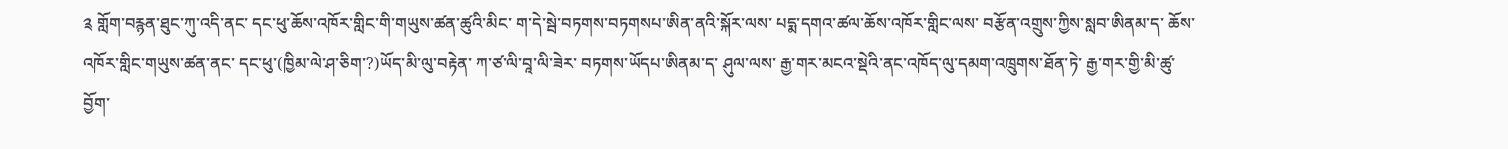༉ གློག་བརྙན་ཐུང་ཀུ་འདི་ནང་ དང་ཕུ་ཆོས་འཁོར་གླིང་གི་གཡུས་ཚན་ཚུའི་མིང་ ག་དེ་སྦེ་བཏགས་བཏགསཔ་ཨིན་ནའི་སྐོར་ལས་ པདྨ་དགའ་ཚལ་ཆོས་འཁོར་གླིང་ལས་ བརྩོན་འགྲུས་ཀྱིས་སླབ་ཨིནམ་ད་ ཆོས་འཁོར་གླིང་གཡུས་ཚན་ནང་ དང་ཕུ་(ཁྱིམ་ལེ་ཤ་ཅིག་?)ཡོད་མི་ལུ་བརྟེན་ ཀ་ཙ་ལི་བཱ་ལི་ཟེར་ བཏགས་ཡོདཔ་ཨིནམ་ད་ ཤུལ་ལས་ རྒྱ་གར་མངའ་སྡེའི་ནང་འཁོད་ལུ་དམག་འཁྲུགས་ཐོན་ཏེ་ རྒྱ་གར་གྱི་མི་ཚུ་བྱོག་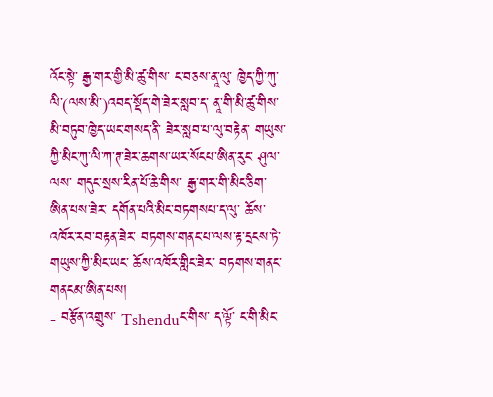འོང་སྟེ་ རྒྱ་གར་གྱི་མི་ཚུ་གིས་ ང་བཅས་ནཱ་ལུ་ ཁྱེད་ཀྱི་ཀུ་ལི་(ལས་མི་)འབད་སྡོད་གེ་ཟེར་སླབ་ད་ ནཱ་གི་མི་ཚུ་གིས་ མི་བཏུབ་ཁྱེད་ཡང་གསད་ནི་ ཟེར་སླབ་པ་ལུ་བརྟེན་ གཡུས་ཀྱི་མིང་ཀུ་ལི་ཀ་ཊ་ཟེར་ཆགས་ཡར་སོངཔ་ཨིན་རུང་ ཤུལ་ལས་ གདུང་སྲས་རིན་པོ་ཆེ་གིས་ རྒྱ་གར་གི་མིང་ཅིག་ཨིན་པས་ཟེར་ དགོན་པའི་མིང་བཏགསཔ་ད་ལུ་ ཆོས་འཁོར་རབ་བརྟན་ཟེར་ བཏགས་གནང་པ་ལས་རྟ་དྲངས་ཏེ་ གཡུས་ཀྱི་མིང་ཡང་ ཆོས་འཁོར་གླིང་ཟེར་ བཏགས་གནང་གནངམ་ཨིན་པས།
- བརྩོན་འགྲུས་ Tshenduང་གིས་ ད་ལྟོ་ ང་གི་མིང་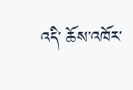འདི་ ཆོས་འཁོར་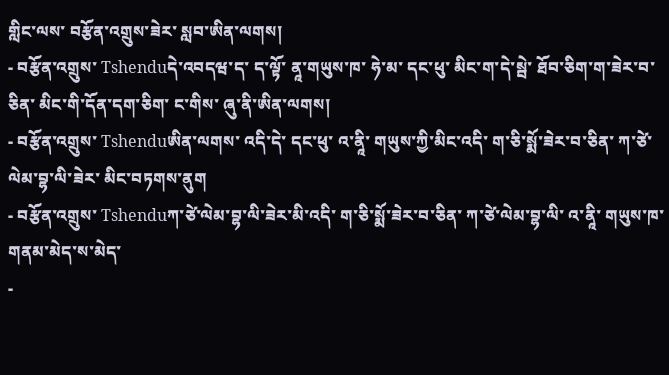གླིང་ལས་ བརྩོན་འགྲུས་ཟེར་ སླབ་ཨིན་ལགས།
- བརྩོན་འགྲུས་ Tshenduདེ་འབདཝ་ད་ ད་ལྟོ་ ནཱ་གཡུས་ཁ་ ཧེ་མ་ དང་ཕུ་ མིང་ག་དེ་སྦེ་ ཐོབ་ཅིག་ག་ཟེར་བ་ཅིན་ མིང་གི་དོན་དག་ཅིག་ ང་གིས་ ཞུ་ནི་ཨིན་ལགས།
- བརྩོན་འགྲུས་ Tshenduཨིན་ལགས་ འདི་དེ་ དང་ཕུ་ འ་ནཱི་ གཡུས་ཀྱི་མིང་འདི་ ག་ཅི་སྨོ་ཟེར་བ་ཅིན་ ཀ་ཙེ་ལེམ་བྷ་ལི་ཟེར་ མིང་བཏགས་ནུག
- བརྩོན་འགྲུས་ Tshenduཀ་ཙེ་ལེམ་བྷ་ལི་ཟེར་མི་འདི་ ག་ཅི་སྨོ་ཟེར་བ་ཅིན་ ཀ་ཙེ་ལེམ་བྷ་ལི་ འ་ནཱི་ གཡུས་ཁ་ གནམ་མེད་ས་མེད་
-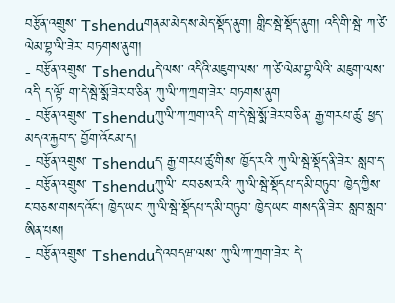བརྩོན་འགྲུས་ Tshenduགནམ་མེད་ས་མེད་སྡོད་ནུག། གླིང་སྦེ་སྡོད་ནུག། འདི་གི་སྦེ་ ཀ་ཙེ་ལེམ་བྷ་ལི་ཟེར་ བཏགས་ནུག།
- བརྩོན་འགྲུས་ Tshenduདེ་ལས་ འདིའི་མཇུག་ལས་ ཀ་ཙེ་ལེམ་བྷ་ལིའི་ མཇུག་ལས་འདི་ ད་ལྟོ་ ག་དེ་སྦེ་སྨོ་ཟེར་བ་ཅིན་ ཀུ་ལི་ཀ་ཀྲག་ཟེར་ བཏགས་ནུག
- བརྩོན་འགྲུས་ Tshenduཀུ་ལི་ཀ་ཀྲག་འདི་ ག་དེ་སྦེ་སྨོ་ཟེར་བ་ཅིན་ རྒྱ་གརཔ་ཚུ་ ཕྱད་མདའ་རྐྱབ་ད་ བྱོག་འོངམ་ད།
- བརྩོན་འགྲུས་ Tshenduད་ རྒྱ་གརཔ་ཚུ་གིས་ ཁྱོད་རའི་ ཀུ་ལི་སྦེ་སྡོད་ནི་ཟེར་ སླབ་ད་
- བརྩོན་འགྲུས་ Tshenduཀུ་ལི་ ང་བཅས་རའི་ ཀུ་ལི་སྦེ་སྡོདཔ་ད་མི་བཏུབ་ ཁྱེད་ཀྱིས་ ང་བཅས་གསད་འོང། ཁྱེད་ཡང་ ཀུ་ལི་སྦེ་སྡོདཔ་ད་མི་བཏུབ་ ཁྱེད་ཡང་ གསད་ནི་ཟེར་ སླབ་སླབ་ཨིན་པས།
- བརྩོན་འགྲུས་ Tshenduདེ་འབདཝ་ལས་ ཀུ་ལི་ཀ་ཀྲག་ཟེར་ དེ་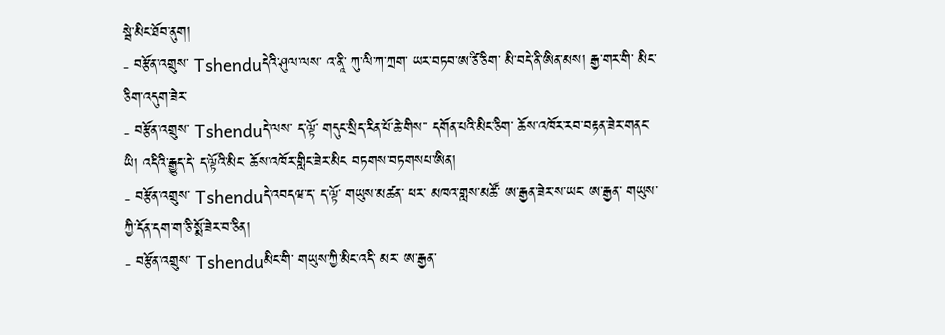སྦེ་མིང་ཐོབ་ནུག།
- བརྩོན་འགྲུས་ Tshenduདེའི་ཤུལ་ལས་ འ་ནཱི་ ཀུ་ལི་ཀ་ཀྲག་ ཡར་བཏབ་ཨ་ཙི་ཅིག་ མི་བདེ་ནི་ཨིན་མས། རྒྱ་གར་གི་ མིང་ཅིག་འདུག་ཟེར་
- བརྩོན་འགྲུས་ Tshenduདེ་ལས་ ད་ལྟོ་ གདུང་སྲིད་རིན་པོ་ཆེ་གིས་་ དགོན་པའི་མིང་ཅིག་ ཆོས་འཁོར་རབ་བརྟན་ཟེར་གནང་ཡི། འདིའི་རྒྱུད་དེ་ ད་ལྟོའི་མིང་ ཆོས་འཁོར་གླིང་ཟེར་མིང བཏགས་བཏགསཔ་ཨིན།
- བརྩོན་འགྲུས་ Tshenduདེ་འབདཝ་ད་ ད་ལྟོ་ གཡུས་མཚན་ ཕར་ མཁའ་གླས་མཚོ་ ཨ་རྒྱན་ཟེར་ས་ཡང་ ཨ་རྒྱན་ གཡུས་ཀྱི་དོན་དག་ག་ཅི་སྨོ་ཟེར་བ་ཅིན།
- བརྩོན་འགྲུས་ Tshenduམིང་གི་ གཡུས་ཀྱི་མིང་འདི་ མར་ ཨ་རྒྱན་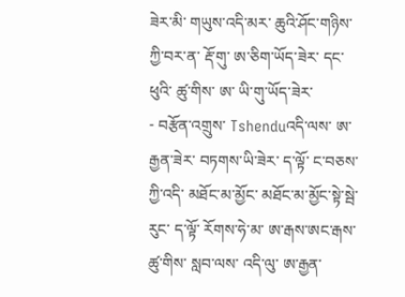ཟེར་མི་ གཡུས་འདི་མར་ ཆུའི་ཤོང་གཉིས་ཀྱི་བར་ན་ རྡོ་གུ་ ཨ་ཅིག་ཡོད་ཟེར་ དང་ཕུའི་ ཚུ་གིས་ ཨ་ ཡི་གུ་ཡོད་ཟེར་
- བརྩོན་འགྲུས་ Tshenduའདི་ལས་ ཨ་རྒྱན་ཟེར་ བཏགས་ཡི་ཟེར་ ད་ལྟོ་ ང་བཅས་ཀྱི་འདི་ མཐོང་མ་མྱོང་ མཐོང་མ་མྱོང་སྟེ་སྦེ་རུང་ ད་ལྟོ་ རོགས་ཧེ་མ་ ཨ་རྒས་ཨང་རྒས་ཚུ་གིས་ སླབ་ལས་ འདི་ལུ་ ཨ་རྒྱན་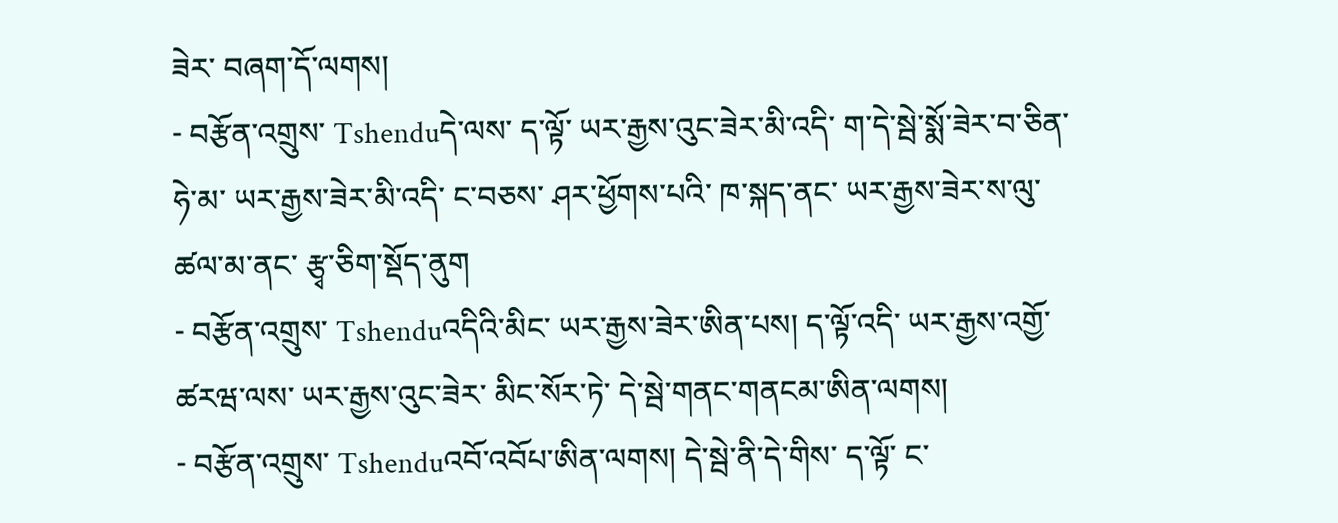ཟེར་ བཞག་དོ་ལགས།
- བརྩོན་འགྲུས་ Tshenduདེ་ལས་ ད་ལྟོ་ ཡར་རྒྱས་འུང་ཟེར་མི་འདི་ ག་དེ་སྦེ་སྨོ་ཟེར་བ་ཅིན་ ཧེ་མ་ ཡར་རྒྱས་ཟེར་མི་འདི་ ང་བཅས་ ཤར་ཕྱོགས་པའི་ ཁ་སྐད་ནང་ ཡར་རྒྱས་ཟེར་ས་ལུ་ ཚལ་མ་ནང་ རྩྭ་ཅིག་སྡོད་ནུག
- བརྩོན་འགྲུས་ Tshenduའདིའི་མིང་ ཡར་རྒྱས་ཟེར་ཨིན་པས། ད་ལྟོ་འདི་ ཡར་རྒྱས་འགྱོ་ཚརཝ་ལས་ ཡར་རྒྱས་འུང་ཟེར་ མིང་སོར་ཏེ་ དེ་སྦེ་གནང་གནངམ་ཨིན་ལགས།
- བརྩོན་འགྲུས་ Tshenduའབོ་འབོཔ་ཨིན་ལགས། དེ་སྦེ་ནི་དེ་གིས་ ད་ལྟོ་ ང་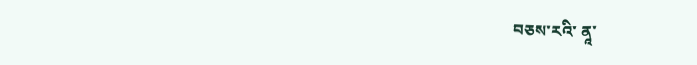བཅས་རའི་ ནཱ་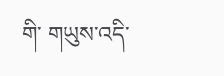གི་ གཡུས་འདི་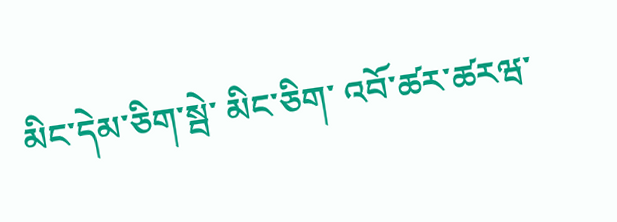མིང་དེམ་ཅིག་སྦེ་ མིང་ཅིག་ འབོ་ཚར་ཚརཝ་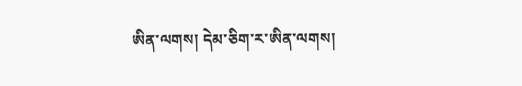ཨིན་ལགས། དེམ་ཅིག་ར་ཨིན་ལགས།